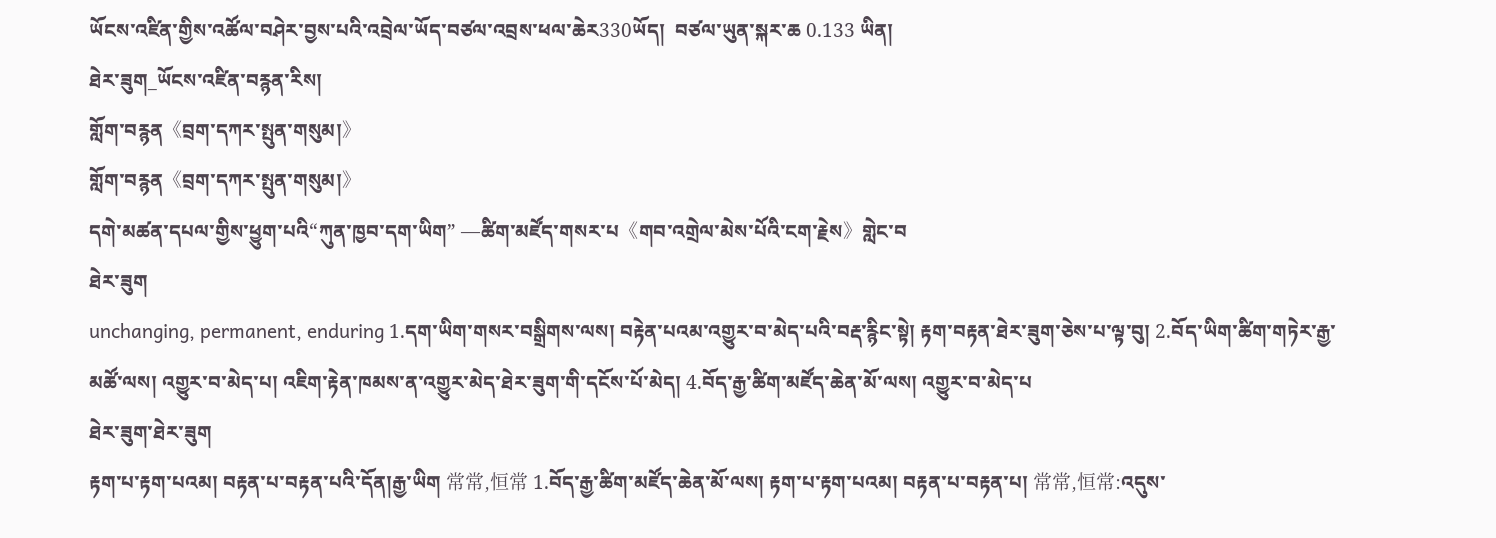ཡོངས་འཛིན་གྱིས་འཚོལ་བཤེར་བྱས་པའི་འབྲེལ་ཡོད་བཙལ་འབྲས་ཕལ་ཆེར330ཡོད།  བཙལ་ཡུན་སྐར་ཆ 0.133 ཡིན།
ཐེར་ཟུག_ཡོངས་འཛིན་བརྙན་རིས།
གློག་བརྙན《བྲག་དཀར་སྤུན་གསུམ།》
གློག་བརྙན《བྲག་དཀར་སྤུན་གསུམ།》
དགེ་མཚན་དཔལ་གྱིས་ཕྱུག་པའི“ཀུན་ཁྱབ་དག་ཡིག” —ཚིག་མཛོད་གསར་པ《གབ་འགྲེལ་མེས་པོའི་ངག་རྗེས》གླེང་བ
ཐེར་ཟུག
unchanging, permanent, enduring 1.དག་ཡིག་གསར་བསྒྲིགས་ལས། བརྟེན་པའམ་འགྱུར་བ་མེད་པའི་བརྡ་རྙིང་སྟེ། རྟག་བརྟན་ཐེར་ཟུག་ཅེས་པ་ལྟ་བུ། 2.བོད་ཡིག་ཚིག་གཏེར་རྒྱ་མཚོ་ལས། འགྱུར་བ་མེད་པ། འཇིག་རྟེན་ཁམས་ན་འགྱུར་མེད་ཐེར་ཟུག་གི་དངོས་པོ་མེད། 4.བོད་རྒྱ་ཚིག་མཛོད་ཆེན་མོ་ལས། འགྱུར་བ་མེད་པ
ཐེར་ཟུག་ཐེར་ཟུག
རྟག་པ་རྟག་པའམ། བརྟན་པ་བརྟན་པའི་དོན།རྒྱ་ཡིག 常常,恒常 1.བོད་རྒྱ་ཚིག་མཛོད་ཆེན་མོ་ལས། རྟག་པ་རྟག་པའམ། བརྟན་པ་བརྟན་པ། 常常,恒常:འདུས་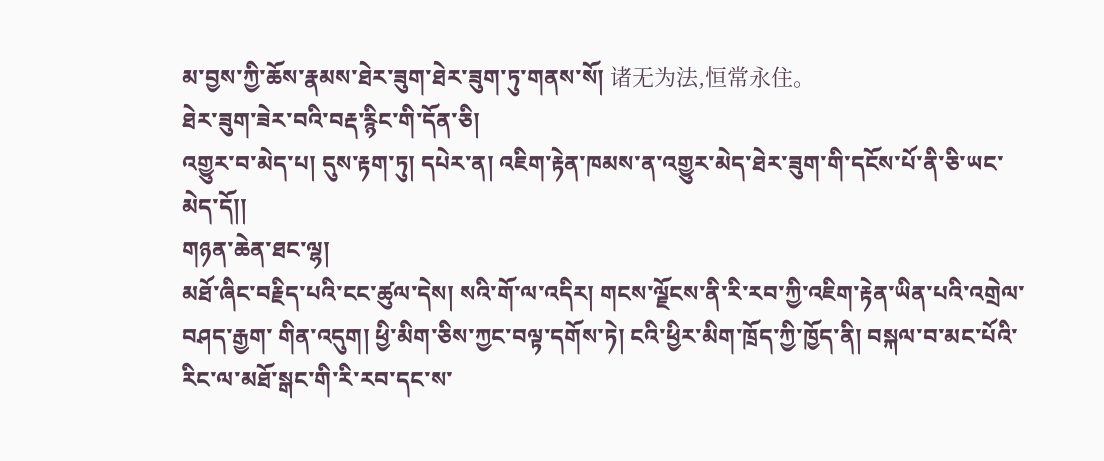མ་བྱས་ཀྱི་ཆོས་རྣམས་ཐེར་ཟུག་ཐེར་ཟུག་ཏུ་གནས་སོ། 诸无为法,恒常永住。
ཐེར་ཟུག་ཟེར་བའི་བརྡ་རྙིང་གི་དོན་ཅི།
འགྱུར་བ་མེད་པ། དུས་རྟག་ཏུ། དཔེར་ན། འཇིག་རྟེན་ཁམས་ན་འགྱུར་མེད་ཐེར་ཟུག་གི་དངོས་པོ་ནི་ཅི་ཡང་མེད་དོ།།
གཉན་ཆེན་ཐང་ལྷ།
མཐོ་ཞིང་བརྗིད་པའི་ངང་ཚུལ་དེས། སའི་གོ་ལ་འདིར། གངས་ལྗོངས་ནི་རི་རབ་ཀྱི་འཇིག་རྟེན་ཡིན་པའི་འགྲེལ་བཤད་རྒྱག་ གིན་འདུག། ཕྱི་མིག་ཅིས་ཀྱང་བལྟ་དགོས་ཏེ། ངའི་ཕྱིར་མིག་ཁྲོད་ཀྱི་ཁྱོད་ནི། བསྐལ་བ་མང་པོའི་རིང་ལ་མཐོ་སྒང་གི་རི་རབ་དང་ས་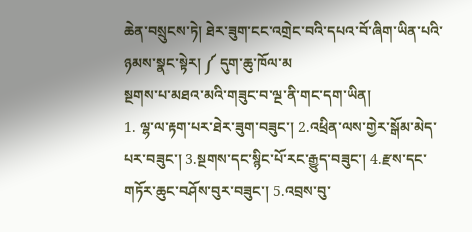ཆེན་བསྲུངས་ཏེ། ཐེར་ཟུག་ངང་འགྲེང་བའི་དཔའ་བོ་ཞིག་ཡིན་པའི་ཉམས་སྣང་སྟེར། ༼ དུག་ཆུ་ཁོལ་མ
སྔགས་པ་མཐའ་མའི་གཟུང་བ་ལྔ་ནི་གང་དག་ཡིན།
1. ལྷ་ལ་རྟག་པར་ཐེར་ཟུག་བཟུང་། 2.འཕྲིན་ལས་གྱེར་སྒོམ་མེད་པར་བཟུང་། 3.སྔགས་དང་སྙིང་པོ་རང་རྒྱུད་བཟུང་། 4.རྫས་དང་གཏོར་ཆུང་བཤོས་བུར་བཟུང་། 5.འབྲས་བུ་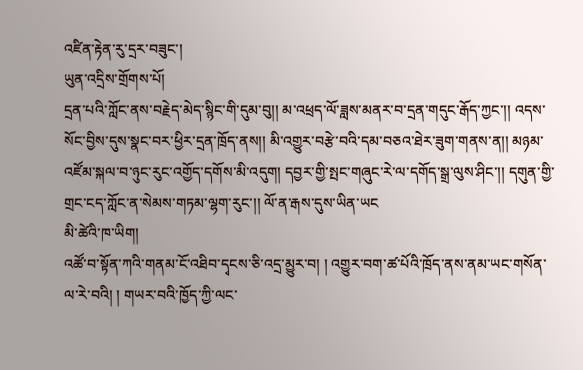འཛིན་རྟེན་རུ་དྲར་བཟུང་།
ཡུན་འདྲིས་གྲོགས་པོ།
དྲན་པའི་ཀློང་ནས་བརྗེད་མེད་སྙིང་གི་དུམ་བུ།། མ་འཕྲད་ལོ་ཟླས་མནར་བ་དྲན་གདུང་རྒོད་ཀྱང་།། འདས་སོང་བྱིས་དུས་སྣང་བར་ཕྱིར་དྲན་ཁྲོད་ནས།། མི་འགྱུར་བརྩེ་བའི་དམ་བཅའ་ཐེར་ཟུག་གནས་ན།། མཉམ་འཛོམ་སྐལ་བ་ཉུང་རུང་འགྱོད་དགོས་མི་འདུག། དབྱར་གྱི་སྤང་གཞུང་རེ་ལ་དགོད་སྒྲ་ལུས་ཤིང་།། དགུན་གྱི་གྲང་ངད་ཀློང་ན་སེམས་གཏམ་ལྷག་རུང་།། ལོ་ན་རྒས་དུས་ཡིན་ཡང
མི་ཚེའི་ཁ་ཡིག།
འཚོ་བ་སྟོན་ཀའི་གནམ་ངོ་འཐིབ་དྭངས་ཅི་འདྲ་མྱུར་བ། ། འགྱུར་བག་ཚ་པོའི་ཁྲོད་ནས་ནམ་ཡང་གསོན་ལ་རེ་བའི། ། གཡར་བའི་ཁྱོད་ཀྱི་ལང་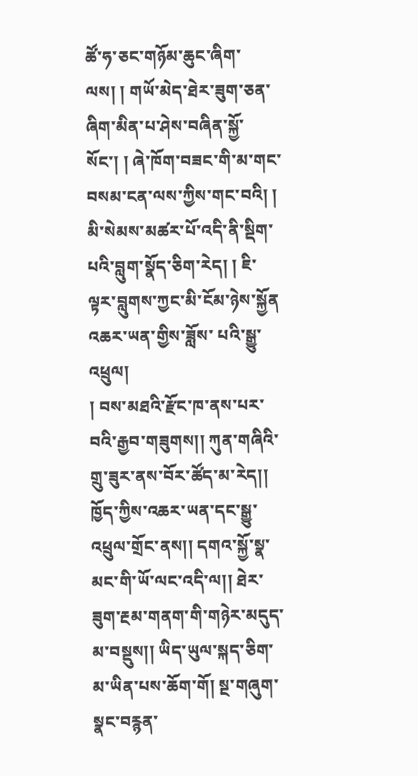ཚོ་ཧ་ཅང་གཉོམ་ཆུང་ཞིག་ལས། ། གཡོ་མེད་ཐེར་ཟུག་ཅན་ཞིག་མིན་པ་ཤེས་བཞིན་སྐྱོ་སོང་། ། ཞེ་ཁོག་བཟང་གི་མ་གང་བསམ་ངན་ལས་ཀྱིས་གང་བའི། ། མི་སེམས་མཚར་པོ་འདི་ནི་སྡིག་པའི་བླུག་སྣོད་ཅིག་རེད། ། ཇི་ལྟར་བླུགས་ཀྱང་མི་ངོམ་ཉེས་སྐྱོན
འཆར་ཡན་གྱིས་ཟློས་ པའི་སྒྱུ་འཕྲུལ།
། བས་མཐའི་རྫོང་ཁ་ནས་པར་བའི་རྒྱབ་གཟུགས།། ཀུན་གཞིའི་གྲུ་ཟུར་ནས་བོར་ཚོད་མ་རེད།། ཁྱོད་ཀྱིས་འཆར་ཡན་དང་སྒྱུ་འཕྲུལ་གྲོང་ནས།། དགའ་སྐྱོ་སྣ་མང་གི་ཡོ་ལང་འདི་ལ།། ཐེར་ཟུག་རྔམ་གནག་གི་གཉེར་མདུད་མ་བསྡུས།། ཡིད་ཡུལ་སྐད་ཅིག་མ་ཡིན་པས་ཆོག་གོ། སྔ་གཞུག་སྣང་བརྙན་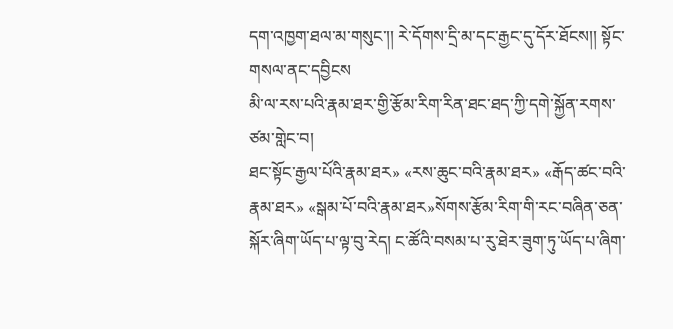དག་འཁྱག་ཐལ་མ་གསུང་།། རེ་དོགས་དྲི་མ་དང་རྒྱང་དུ་དོར་ཐོངས།། སྟོང་གསལ་ནང་དབྱིངས
མི་ལ་རས་པའི་རྣམ་ཐར་གྱི་རྩོམ་རིག་རིན་ཐང་ཐད་ཀྱི་དགེ་སྐྱོན་རགས་ཙམ་གླེང་བ།
ཐང་སྟོང་རྒྱལ་པོའི་རྣམ་ཐར» «རས་ཆུང་བའི་རྣམ་ཐར» «རྒོད་ཚང་བའི་རྣམ་ཐར» «སྒམ་པོ་བའི་རྣམ་ཐར»སོགས་རྩོམ་རིག་གི་རང་བཞིན་ཅན་སྐོར་ཞིག་ཡོད་པ་ལྟ་བུ་རེད། ང་ཚོའི་བསམ་པ་རུ་ཐེར་ཟུག་ཏུ་ཡོད་པ་ཞིག་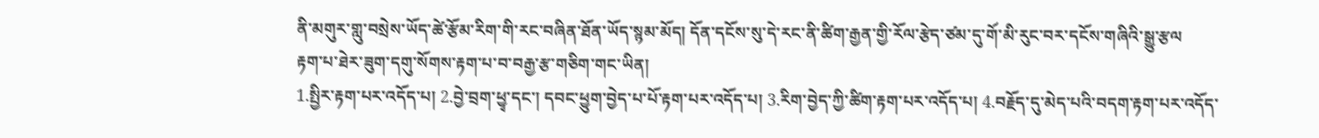ནི་མགུར་གླུ་བསྲེས་ཡོད་ཚེ་རྩོམ་རིག་གི་རང་བཞིན་ཐོན་ཡོད་སྙམ་མོད། དོན་དངོས་སུ་དེ་རང་ནི་ཚིག་རྒྱན་གྱི་རོལ་རྩེད་ཙམ་དུ་གོ་མི་རུང་བར་དངོས་གཞིའི་སྒྱུ་རྩལ
རྟག་པ་ཐེར་ཟུག་དགུ་སོགས་རྟག་པ་བ་བརྒྱ་རྩ་གཅིག་གང་ཡིན།
1.སྤྱིར་རྟག་པར་འདོད་པ། 2.བྱེ་བྲག་ཕྱྭ་དང་། དབང་ཕྱུག་བྱེད་པ་པོ་རྟག་པར་འདོད་པ། 3.རིག་བྱེད་ཀྱི་ཚིག་རྟག་པར་འདོད་པ། 4.བརྗོད་དུ་མེད་པའི་བདག་རྟག་པར་འདོད་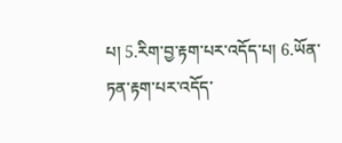པ། 5.རིག་བྱ་རྟག་པར་འདོད་པ། 6.ཡོན་ཏན་རྟག་པར་འདོད་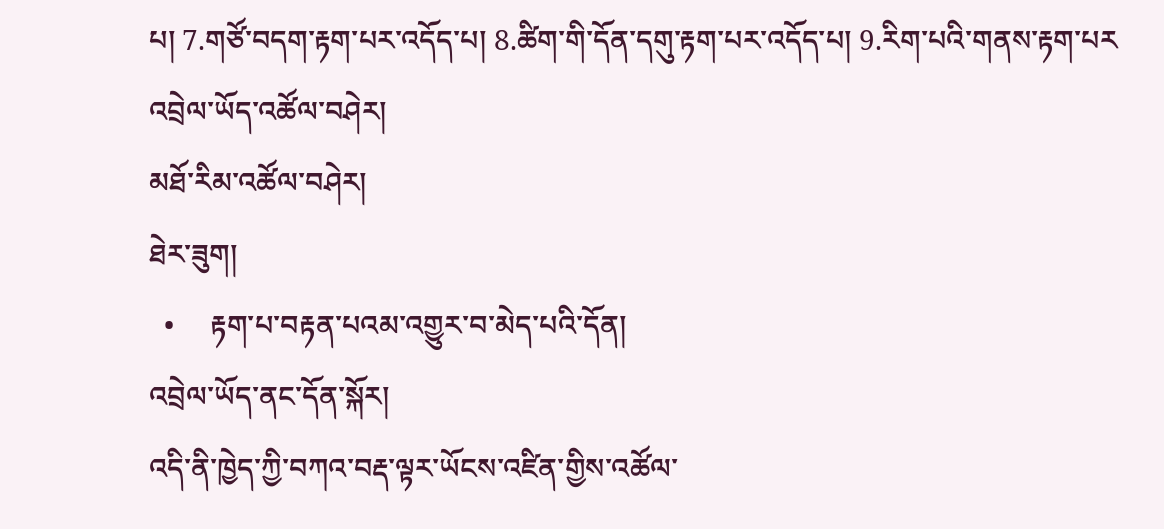པ། 7.གཙོ་བདག་རྟག་པར་འདོད་པ། 8.ཚིག་གི་དོན་དགུ་རྟག་པར་འདོད་པ། 9.རིག་པའི་གནས་རྟག་པར
འབྲེལ་ཡོད་འཚོལ་བཤེར།
མཐོ་རིམ་འཚོལ་བཤེར།
ཐེར་ཟུག།
  •     རྟག་པ་བརྟན་པའམ་འགྱུར་བ་མེད་པའི་དོན།
འབྲེལ་ཡོད་ནང་དོན་སྐོར།
འདི་ནི་ཁྱེད་ཀྱི་བཀའ་བརྡ་ལྟར་ཡོངས་འཛིན་གྱིས་འཚོལ་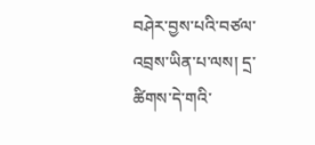བཤེར་བྱས་པའི་བཙལ་འབྲས་ཡིན་པ་ལས། དྲ་ཚིགས་དེ་གའི་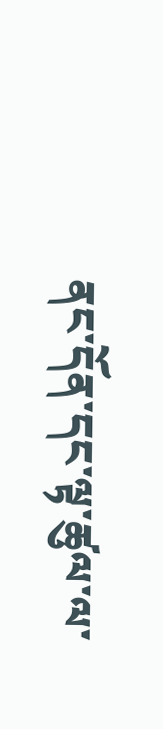ནང་དོན་དང་ལྟ་ཚུལ་ལ་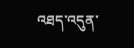འཐད་འདུན་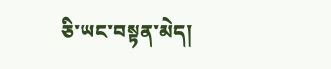ཅི་ཡང་བསྟན་མེད།